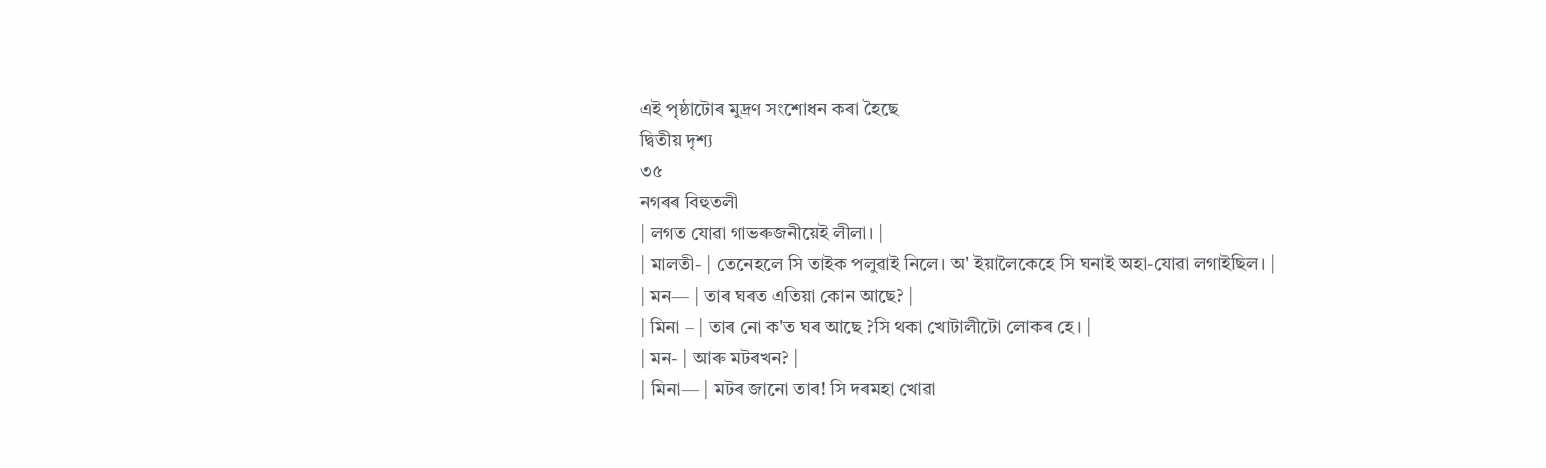এই পৃষ্ঠাটোৰ মুদ্ৰণ সংশোধন কৰা হৈছে
দ্বিতীয় দৃশ্য
৩৫
নগৰৰ বিহুতলী
| লগত যোৱা গাভৰুজনীয়েই লীলা। |
| মালতী- | তেনেহলে সি তাইক পলুৱাই নিলে। অ' ইয়ালৈকেহে সি ঘনাই অহা-যোৱা লগাইছিল। |
| মন— | তাৰ ঘৰত এতিয়া কোন আছে? |
| মিনা – | তাৰ নো ক'ত ঘৰ আছে ?সি থকা খোটালীটো লোকৰ হে। |
| মন- | আৰু মটৰখন? |
| মিনা— | মটৰ জানো তাৰ! সি দৰমহা খোৱা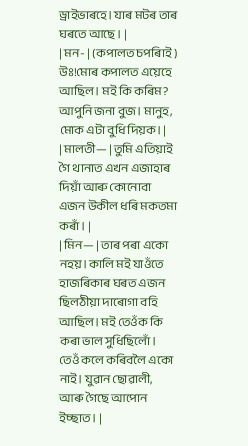ড্ৰাইভাৰহে। যাৰ মটৰ তাৰ ঘৰতে আছে । |
| মন- | (কপালত চপৰিাই ) উঃ!মোৰ কপালত এয়েহে আছিল। মই কি কৰিম? আপুনি জনা বুজ। মানুহ, মোক এটা বুধি দিয়ক। |
| মালতী— | তুমি এতিয়াই গৈ থানাত এখন এজাহাৰ দিয়াঁ আৰু কোনোবা এজন উকীল ধৰি মকতমা কৰাঁ। |
| মিন— | তাৰ পৰা একো নহয়। কালি মই যাওঁতে হাজৰিকাৰ ঘৰত এজন ছিলঠীয়া দাৰোগা বহি আছিল। মই তেওঁক কি কৰা ভাল সুধিছিলোঁ। তেওঁ কলে কৰিবলৈ একো নাই। যুৱান ছোৱালী, আৰু গৈছে আপোন ইচ্ছাত। |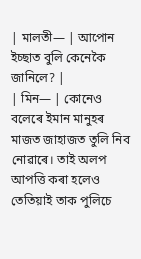| মালতী— | আপোন ইচ্ছাত বুলি কেনেকৈ জানিলে? |
| মিন— | কোনেও বলেৰে ইমান মানুহৰ মাজত জাহাজত তুলি নিব নোৱাৰে। তাই অলপ আপত্তি কৰা হলেও
তেতিয়াই তাক পুলিচে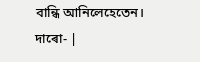বান্ধি আনিলেহেতেন। দাৰো- |